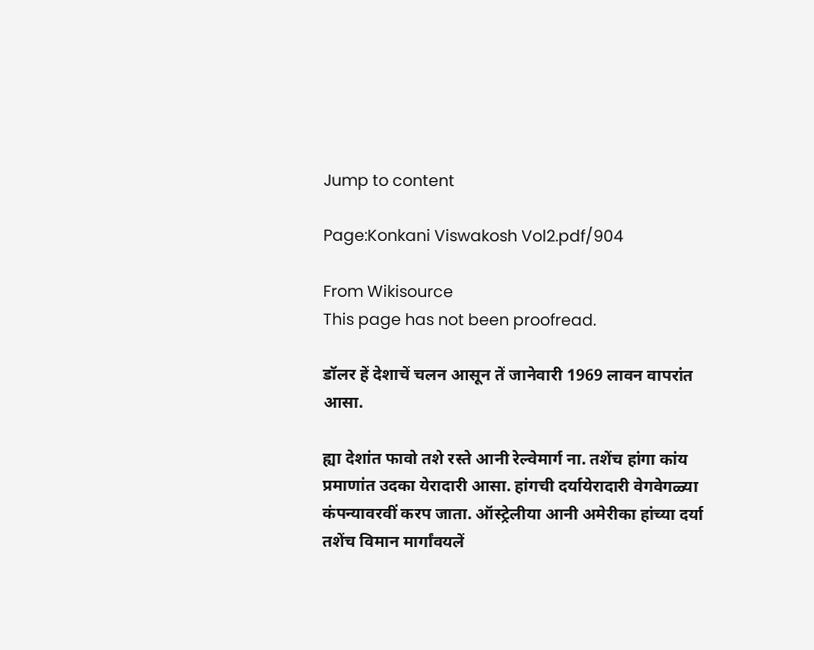Jump to content

Page:Konkani Viswakosh Vol2.pdf/904

From Wikisource
This page has not been proofread.

डॉलर हें देशाचें चलन आसून तें जानेवारी 1969 लावन वापरांत आसा.

ह्या देशांत फावो तशे रस्ते आनी रेल्वेमार्ग ना. तशेंच हांगा कांय प्रमाणांत उदका येरादारी आसा. हांगची दर्यायेरादारी वेगवेगळ्या कंपन्यावरवीं करप जाता. ऑस्ट्रेलीया आनी अमेरीका हांच्या दर्या तशेंच विमान मार्गांवयलें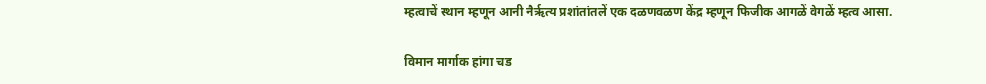म्हत्वाचें स्थान म्हणून आनी नैर्ऋत्य प्रशांतांतलें एक दळणवळण केंद्र म्हणून फिजीक आगळें वेगळें म्हत्व आसा.

विमान मार्गाक हांगा चड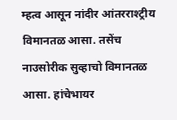म्हत्व आसून नांदीर आंतरराश्ट्रीय विमानतळ आसा. तसेंच नाउसोरीक सुव्हाचो विमानतळ आसा. हांचेभायर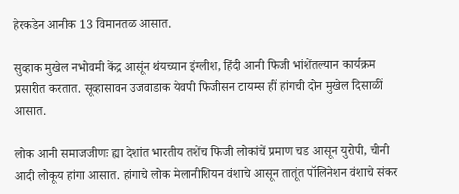हेरकडेन आनीक 13 विमानतळ आसात.

सुव्हाक मुखेल नभोवमी केंद्र आसूंन थंयच्यान इंग्लीश, हिंदी आनी फिजी भांशेंतल्यान कार्यक्रम प्रसारीत करतात. सूव्हासावन उजवाडाक येवपी फिजीसन टायम्स हीं हांगची दोन मुखेल दिसाळीं आसात.

लोक आनी समाजजीणः ह्या देशांत भारतीय तशेंच फिजी लोकांचें प्रमाण चड आसून युरोपी, चीनी आदी लोकूय हांगा आसात. हांगाचे लोक मेलानीशियन वंशाचे आसून तातूंत पॉलिनेशन वंशाचे संकर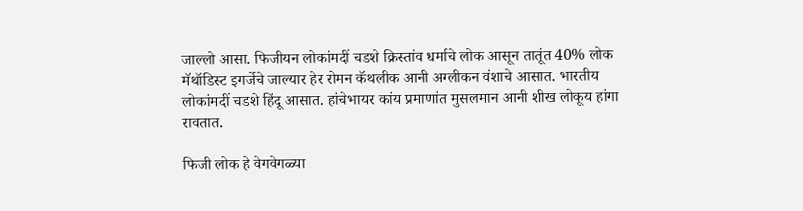जाल्लो आसा. फिजीयन लोकांमदीं चडशे क्रिस्तांव धर्माचे लोक आसून तातूंत 40% लोक मॅथॉडिस्ट इगर्जेचे जाल्यार हेर रोमन कॅथलीक आनी अग्लीकन वंशाचे आसात. भारतीय लोकांमदीं चडशे हिंदू आसात. हांचेभायर कांय प्रमाणांत मुसलमान आनी शीख लोकूय हांगा रावतात.

फिजी लोक हे वेगवेगळ्या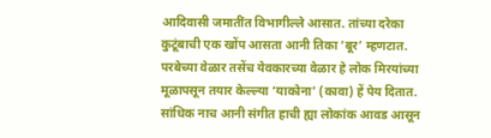आदिवासी जमातींत विभागील्ले आसात. तांच्या दरेका कुटूंबाची एक खोंप आसता आनी तिका ‘बूर’ म्हणटात. परबेच्या वेळार तसेंच येवकारच्या वेळार हे लोक मिरयांच्या मूळापसून तयार केल्ल्या ‘याकोना’ (कावा) हें पेय दितात. सांधिक नाच आनी संगीत हाची ह्या लोकांक आवड आसून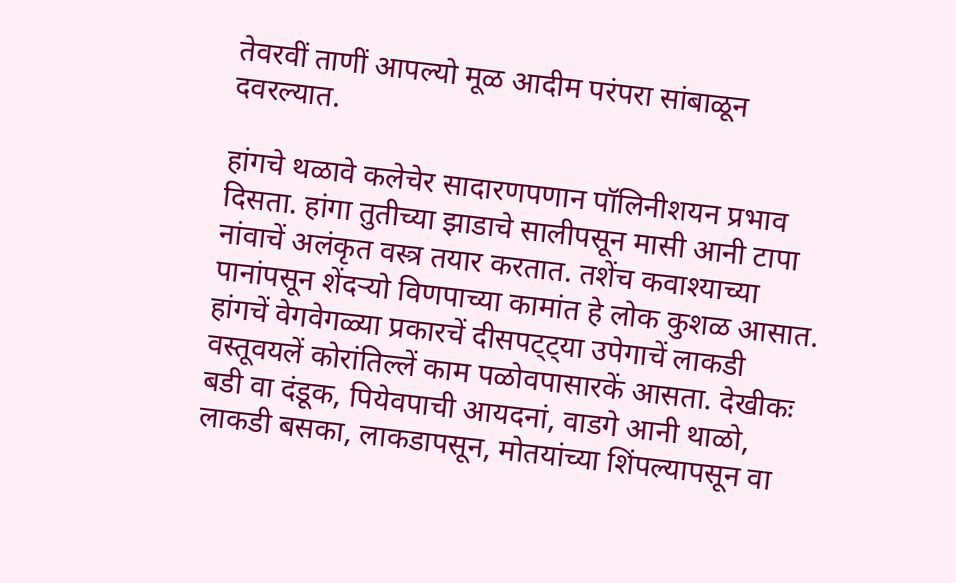तेवरवीं ताणीं आपल्यो मूळ आदीम परंपरा सांबाळून दवरल्यात.

हांगचे थळावे कलेचेर सादारणपणान पॉलिनीशयन प्रभाव दिसता. हांगा तुतीच्या झाडाचे सालीपसून मासी आनी टापा नांवाचें अलंकृत वस्त्र तयार करतात. तशेंच कवाश्याच्या पानांपसून शेंदऱ्यो विणपाच्या कामांत हे लोक कुशळ आसात. हांगचें वेगवेगळ्या प्रकारचें दीसपट्ट्या उपेगाचें लाकडी वस्तूवयलें कोरांतिल्लें काम पळोवपासारकें आसता. देखीकः बडी वा दंडूक, पियेवपाची आयदनां, वाडगे आनी थाळो, लाकडी बसका, लाकडापसून, मोतयांच्या शिंपल्यापसून वा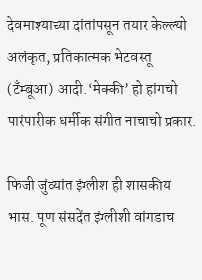देवमाश्याच्या दांतांपसून तयार केल्ल्यो अलंकृत, प्रतिकात्मक भेटवस्तू (टॅंम्बूआ) आदी.‘मेक्की’ हो हांगचो पारंपारीक धर्मीक संगीत नाचाचो प्रकार.

फिजी जुंव्यांत इंग्लीश ही शासकीय भास. पूण संसदेंत इंग्लीशी वांगडाच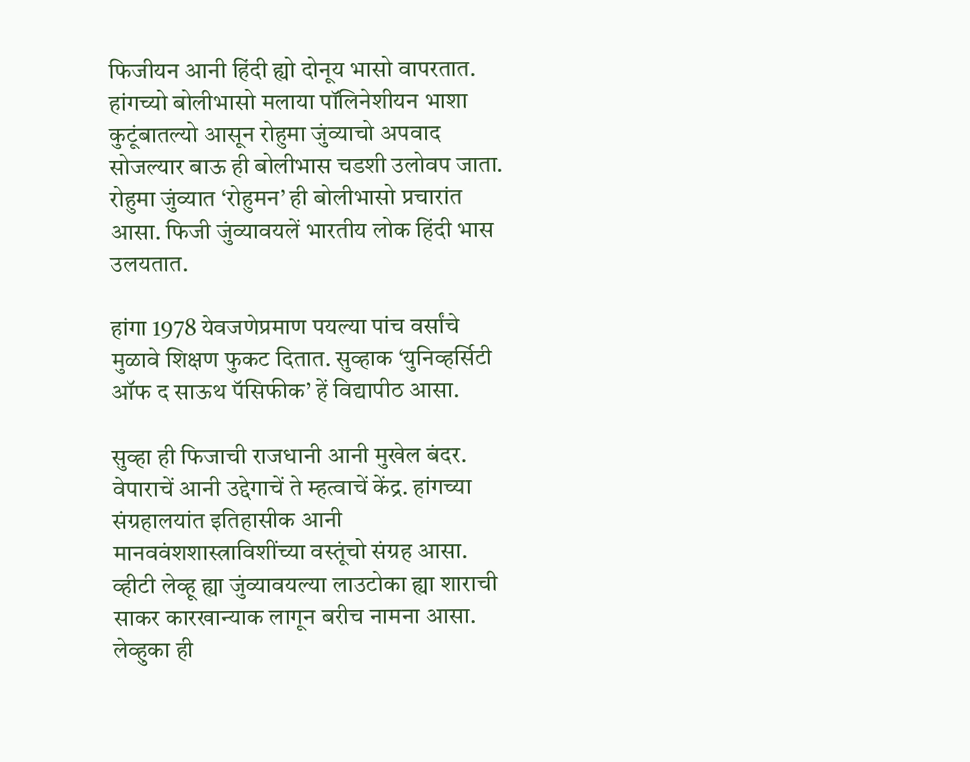फिजीयन आनी हिंदी ह्यो दोनूय भासो वापरतात. हांगच्यो बोलीभासो मलाया पॉलिनेशीयन भाशा कुटूंबातल्यो आसून रोहुमा जुंव्याचो अपवाद सोजल्यार बाऊ ही बोलीभास चडशी उलोवप जाता. रोहुमा जुंव्यात ‘रोहुमन’ ही बोलीभासो प्रचारांत आसा. फिजी जुंव्यावयलें भारतीय लोक हिंदी भास उलयतात.

हांगा 1978 येवजणेप्रमाण पयल्या पांच वर्सांचे मुळावे शिक्षण फुकट दितात. सुव्हाक ‘युनिव्हर्सिटी ऑफ द साऊथ पॅसिफीक’ हें विद्यापीठ आसा.

सुव्हा ही फिजाची राजधानी आनी मुखेल बंदर. वेपाराचें आनी उद्देगाचें ते म्हत्वाचें केंद्र. हांगच्या संग्रहालयांत इतिहासीक आनी मानववंशशास्त्राविशींच्या वस्तूंचो संग्रह आसा. व्हीटी लेव्हू ह्या जुंव्यावयल्या लाउटोका ह्या शाराची साकर कारखान्याक लागून बरीच नामना आसा. लेव्हुका ही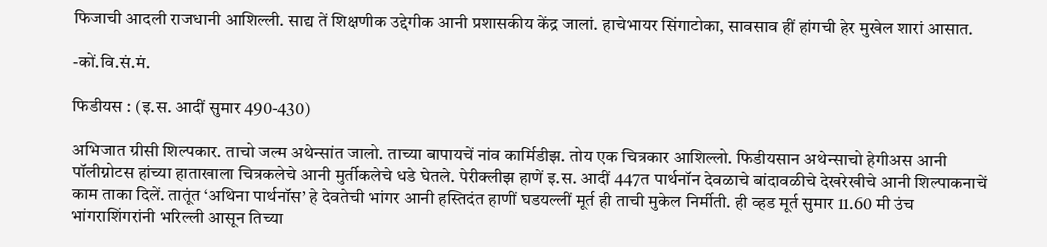फिजाची आदली राजधानी आशिल्ली. साद्य तें शिक्षणीक उद्देगीक आनी प्रशासकीय केंद्र जालां. हाचेभायर सिंगाटोका, सावसाव हीं हांगची हेर मुखेल शारां आसात.

-कों.वि.सं.मं.

फिडीयस : (इ.स. आदीं सुमार 490-430)

अभिजात ग्रीसी शिल्पकार. ताचो जल्म अथेन्सांत जालो. ताच्या बापायचें नांव कार्मिडीझ. तोय एक चित्रकार आशिल्लो. फिडीयसान अथेन्साचो हेगीअस आनी पॉलीग्नोटस हांच्या हाताखाला चित्रकलेचे आनी मुर्तीकलेचे धडे घेतले. पेरीक्लीझ हाणें इ.स. आदीं 447त पार्थनॉन देवळाचे बांदावळीचे देखरेखीचे आनी शिल्पाकनाचें काम ताका दिलें. तातूंत ‘अथिना पार्थनॉस’ हे देवतेची भांगर आनी हस्तिदंत हाणीं घडयल्लीं मूर्त ही ताची मुकेल निर्मीती. ही व्हड मूर्त सुमार 11.60 मी उंच भांगराशिंगरांनी भरिल्ली आसून तिच्या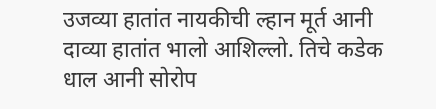उजव्या हातांत नायकीची ल्हान मूर्त आनी दाव्या हातांत भालो आशिल्लो. तिचे कडेक धाल आनी सोरोप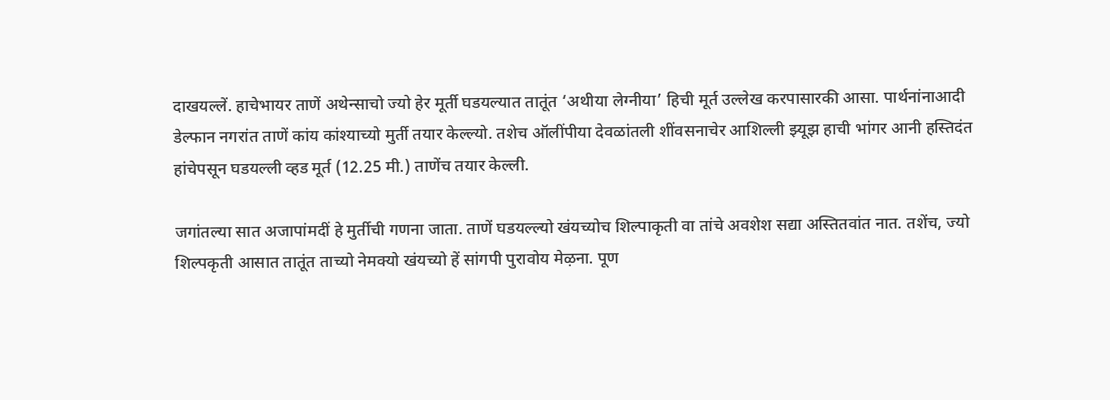दाखयल्लें. हाचेभायर ताणें अथेन्साचो ज्यो हेर मूर्ती घडयल्यात तातूंत ‘अथीया लेग्नीया’ हिची मूर्त उल्लेख करपासारकी आसा. पार्थनांनाआदी डेल्फान नगरांत ताणें कांय कांश्याच्यो मुर्ती तयार केल्ल्यो. तशेच ऑलींपीया देवळांतली शींवसनाचेर आशिल्ली झ्यूझ हाची भांगर आनी हस्तिदंत हांचेपसून घडयल्ली व्हड मूर्त (12.25 मी.) ताणेंच तयार केल्ली.

जगांतल्या सात अजापांमदीं हे मुर्तीची गणना जाता. ताणें घडयल्ल्यो खंयच्योच शिल्पाकृती वा तांचे अवशेश सद्या अस्तितवांत नात. तशेंच, ज्यो शिल्पकृती आसात तातूंत ताच्यो नेमक्यो खंयच्यो हें सांगपी पुरावोय मेऴना. पूण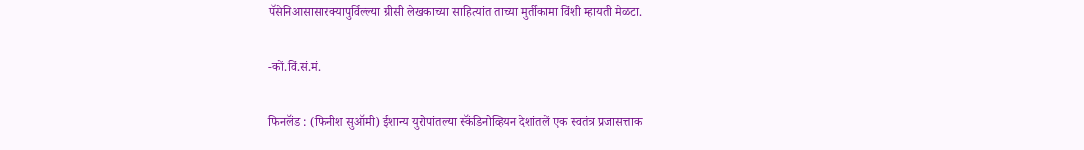पॅसेनिआसासारक्यापुर्विल्ल्या ग्रीसी लेखकाच्या साहित्यांत ताच्या मुर्तीकामा विंशी म्हायती मेळटा.

-कों.विं.सं.मं.

फिनलॅंड : (फिनीश सुऑमी) ईशान्य युरोपांतल्या स्कॅंडिनोव्हियन देशांतलें एक स्वतंत्र प्रजासत्ताक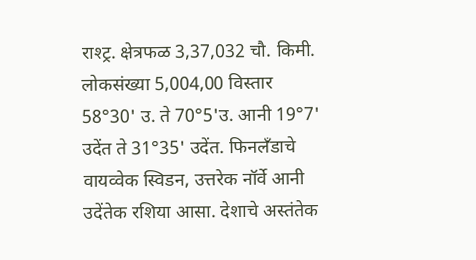राश्ट्र. क्षेत्रफळ 3,37,032 चौ. किमी. लोकसंख्या 5,004,00 विस्तार 58°30' उ. ते 70°5'उ. आनी 19°7' उदेंत ते 31°35' उदेंत. फिनलॅंडाचे वायव्वेक स्विडन, उत्तरेक नॉर्वे आनी उदेंतेक रशिया आसा. देशाचे अस्तंतेक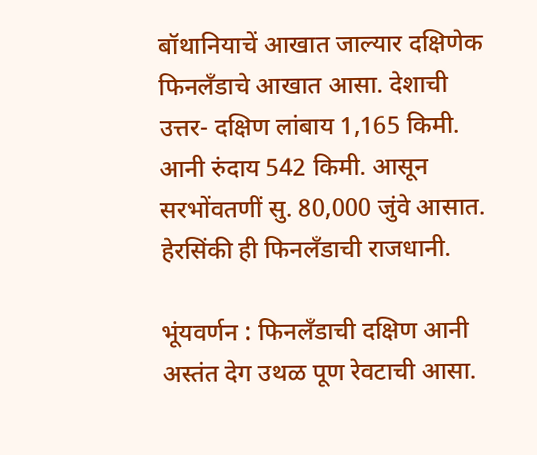बॉथानियाचें आखात जाल्यार दक्षिणेक फिनलॅंडाचे आखात आसा. देशाची उत्तर- दक्षिण लांबाय 1,165 किमी. आनी रुंदाय 542 किमी. आसून सरभोंवतणीं सु. 80,000 जुंवे आसात. हेरसिंकी ही फिनलॅंडाची राजधानी.

भूंयवर्णन : फिनलॅंडाची दक्षिण आनी अस्तंत देग उथळ पूण रेवटाची आसा.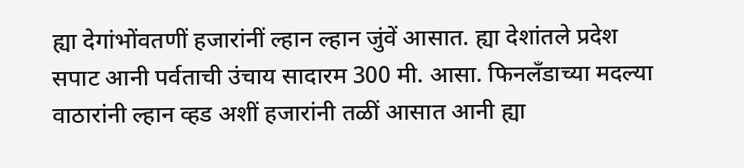ह्या देगांभोंवतणीं हजारांनीं ल्हान ल्हान जुंवें आसात. ह्या देशांतले प्रदेश सपाट आनी पर्वताची उंचाय सादारम 300 मी. आसा. फिनलॅंडाच्या मदल्या वाठारांनी ल्हान व्हड अशीं हजारांनी तळीं आसात आनी ह्या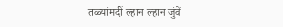तळ्यांमदीं ल्हान ल्हान जुंवें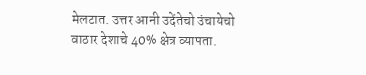मेलटात. उत्तर आनी उदेंतेचो उंचायेचो वाठार देशाचे 40% क्षेत्र व्यापता.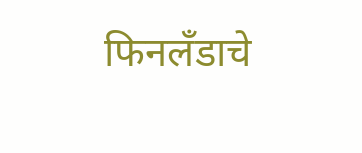फिनलॅंडाचे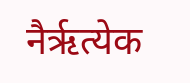नैर्ऋत्येक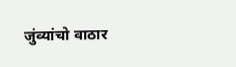जुंव्यांचो वाठार